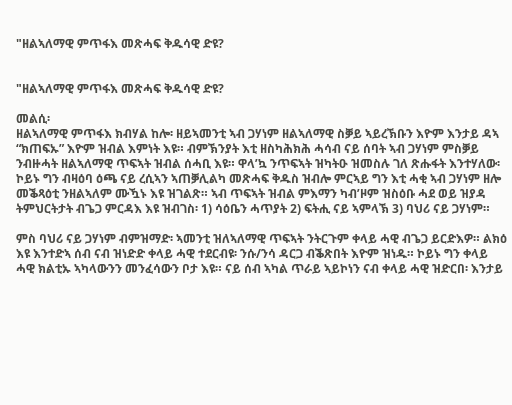"ዘልኣለማዊ ምጥፋእ መጽሓፍ ቅዱሳዊ ድዩ?


"ዘልኣለማዊ ምጥፋእ መጽሓፍ ቅዱሳዊ ድዩ?

መልሲ፡
ዘልኣለማዊ ምጥፋእ ክብሃል ከሎ፡ ዘይኣመንቲ ኣብ ጋሃነም ዘልኣለማዊ ስቓይ ኣይረኽቡን እዮም እንታይ ዳኣ “ክጠፍኡ” እዮም ዝብል እምነት እዩ። ብምኽንያት እቲ ዘስካሕክሕ ሓሳብ ናይ ሰባት ኣብ ጋሃነም ምስቓይ ንብዙሓት ዘልኣለማዊ ጥፍኣት ዝብል ሰሓቢ እዩ። ዋላ’ኳ ንጥፍኣት ዝካትዑ ዝመስሉ ገለ ጽሑፋት እንተሃለው፡ ኮይኑ ግን ብዛዕባ ዕጫ ናይ ረሲኣን ኣጠቓሊልካ መጽሓፍ ቅዱስ ዝብሎ ምርኣይ ግን እቲ ሓቂ ኣብ ጋሃነም ዘሎ መቕጻዕቲ ንዘልኣለም ሙዃኑ እዩ ዝገልጽ። ኣብ ጥፍኣት ዝብል ምእማን ካብ’ዞም ዝስዕቡ ሓደ ወይ ዝያዳ ትምህርትታት ብጌጋ ምርዳእ እዩ ዝብገስ፡ 1) ሳዕቤን ሓጥያት 2) ፍትሒ ናይ ኣምላኽ 3) ባህሪ ናይ ጋሃነም።

ምስ ባህሪ ናይ ጋሃነም ብምዝማድ፡ ኣመንቲ ዝለኣለማዊ ጥፍኣት ንትርጉም ቀላይ ሓዊ ብጌጋ ይርድእዎ። ልክዕ እዩ እንተድኣ ሰብ ናብ ዝነድድ ቀላይ ሓዊ ተደርብዩ፡ ንሱ/ንሳ ዳርጋ ብቕጽበት እዮም ዝነዱ። ኮይኑ ግን ቀላይ ሓዊ ክልቲኡ ኣካላውንን መንፈሳውን ቦታ እዩ። ናይ ሰብ ኣካል ጥራይ ኣይኮነን ናብ ቀላይ ሓዊ ዝድርበ፡ እንታይ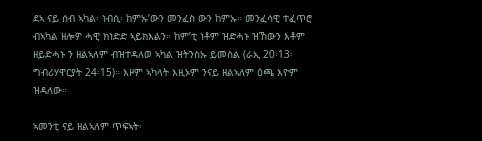ደኣ ናይ ሰብ ኣካል፡ ነብሲ፡ ከምኡ’ውን መንፈስ ውን ከምኡ። መንፈሳዊ ተፈጥሮ ብኣካል ዘሎዎ ሓዊ ክነድድ ኣይክእልን። ከም’ቲ ነቶም ዝድሓኑ ዝኸውን እቶም ዘይድሓኑ ን ዘልኣለም ብዝተዳለወ ኣካል ዝትንስኡ ይመስል (ራኢ 20፡13፡ ግብሪሃዋርያት 24፡15)። እዞም ኣካላት እዚኦም ንናይ ዘልኣለም ዕጫ እዮም ዝዳለው።

ኣመንቲ ናይ ዘልኣለም ጥፍኣት፡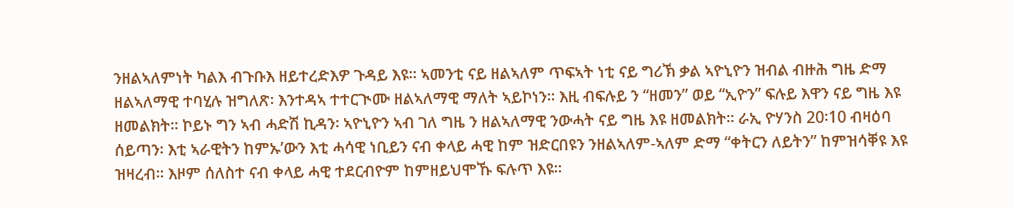ንዘልኣለምነት ካልእ ብጉቡእ ዘይተረድእዎ ጉዳይ እዩ። ኣመንቲ ናይ ዘልኣለም ጥፍኣት ነቲ ናይ ግሪኽ ቃል ኣዮኒዮን ዝብል ብዙሕ ግዜ ድማ ዘልኣለማዊ ተባሂሉ ዝግለጽ፡ እንተዳኣ ተተርጒሙ ዘልኣለማዊ ማለት ኣይኮነን። እዚ ብፍሉይ ን “ዘመን” ወይ “ኢዮን” ፍሉይ እዋን ናይ ግዜ እዩ ዘመልክት። ኮይኑ ግን ኣብ ሓድሽ ኪዳን፡ ኣዮኒዮን ኣብ ገለ ግዜ ን ዘልኣለማዊ ንውሓት ናይ ግዜ እዩ ዘመልክት። ራኢ ዮሃንስ 20፡10 ብዛዕባ ሰይጣን፡ እቲ ኣራዊትን ከምኡ’ውን እቲ ሓሳዊ ነቢይን ናብ ቀላይ ሓዊ ከም ዝድርበዩን ንዘልኣለም-ኣለም ድማ “ቀትርን ለይትን” ከምዝሳቐዩ እዩ ዝዛረብ። እዞም ሰለስተ ናብ ቀላይ ሓዊ ተደርብዮም ከምዘይህሞኹ ፍሉጥ እዩ።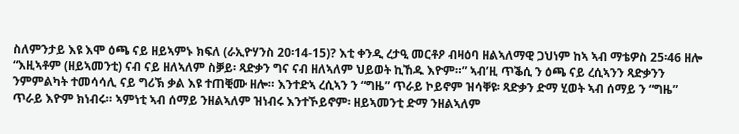ስለምንታይ እዩ እሞ ዕጫ ናይ ዘይኣምኑ ክፍለ (ራኢዮሃንስ 20፡14-15)? እቲ ቀንዲ ረታዒ መርቶዖ ብዛዕባ ዘልኣለማዊ ጋህነም ከኣ ኣብ ማቴዎስ 25፡46 ዘሎ “እዚኣቶም (ዘይኣመንቲ) ናብ ናይ ዘለኣለም ስቓይ፡ ጻድቃን ግና ናብ ዘለኣለም ህይወት ኪኸዱ እዮም።” ኣብ’ዚ ጥቕሲ ን ዕጫ ናይ ረሲኣንን ጻድቃንን ንምምልካት ተመሳሳሊ ናይ ግሪኽ ቃል እዩ ተጠቒሙ ዘሎ። እንተድኣ ረሲኣን ን “ግዜ” ጥራይ ኮይኖም ዝሳቐዩ፡ ጻድቃን ድማ ሂወት ኣብ ሰማይ ን “ግዜ” ጥራይ እዮም ክነብሩ። ኣምነቲ ኣብ ሰማይ ንዘልኣለም ዝነብሩ እንተኾይኖም፡ ዘይኣመንቲ ድማ ንዘልኣለም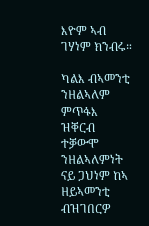እዮም ኣብ ገሃነም ክንብሩ።

ካልእ ብኣመንቲ ንዘልኣለም ምጥፋእ ዝቐርብ ተቓውሞ ንዘልኣለምነት ናይ ጋህነም ከኣ ዘይኣመንቲ ብዝገበርዎ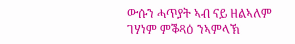ውሱን ሓጥያት ኣብ ናይ ዘልኣለም ገሃነም ምቕጻዕ ንኣምላኽ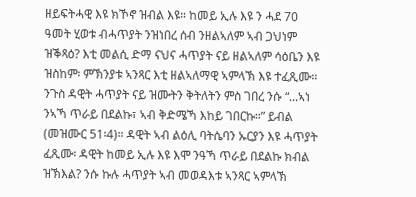ዘይፍትሓዊ እዩ ክኾኖ ዝብል እዩ። ከመይ ኢሉ እዩ ን ሓደ 70 ዓመት ሂወቱ ብሓጥያት ንዝነበረ ሰብ ንዘልኣለም ኣብ ጋህነም ዝቕጻዕ? እቲ መልሲ ድማ ናህና ሓጥያት ናይ ዘልኣለም ሳዕቤን እዩ ዝስከም፡ ምኽንያቱ ኣንጻር እቲ ዘልኣለማዊ ኣምላኽ እዩ ተፈጺሙ። ንጉስ ዳዊት ሓጥያት ናይ ዝሙትን ቅትለትን ምስ ገበረ ንሱ “...ኣነ ንኣኻ ጥራይ በደልኩ፣ ኣብ ቅድሜኻ እከይ ገበርኩ።” ይብል (መዝሙር 51፡4)። ዳዊት ኣብ ልዕሊ ባትሴባን ኡርያን እዩ ሓጥያት ፈጺሙ፡ ዳዊት ከመይ ኢሉ እዩ እሞ ንዓኻ ጥራይ በደልኩ ክብል ዝኽእል? ንሱ ኩሉ ሓጥያት ኣብ መወዳእቱ ኣንጻር ኣምላኽ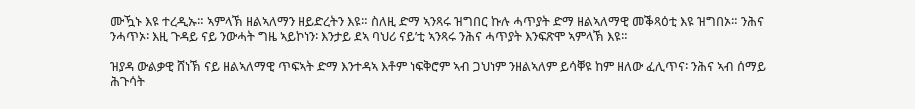ሙዃኑ እዩ ተረዲኡ። ኣምላኽ ዘልኣለማን ዘይድረትን እዩ። ስለዚ ድማ ኣንጻሩ ዝግበር ኩሉ ሓጥያት ድማ ዘልኣለማዊ መቕጻዕቲ እዩ ዝግበኦ። ንሕና ንሓጥኦ፡ እዚ ጉዳይ ናይ ንውሓት ግዜ ኣይኮነን፡ እንታይ ደኣ ባህሪ ናይ’ቲ ኣንጻሩ ንሕና ሓጥያት እንፍጽሞ ኣምላኽ እዩ።

ዝያዳ ውልቃዊ ሸነኽ ናይ ዘልኣለማዊ ጥፍኣት ድማ እንተዳኣ እቶም ነፍቅሮም ኣብ ጋህነም ንዘልኣለም ይሳቐዩ ከም ዘለው ፈሊጥና፡ ንሕና ኣብ ሰማይ ሕጉሳት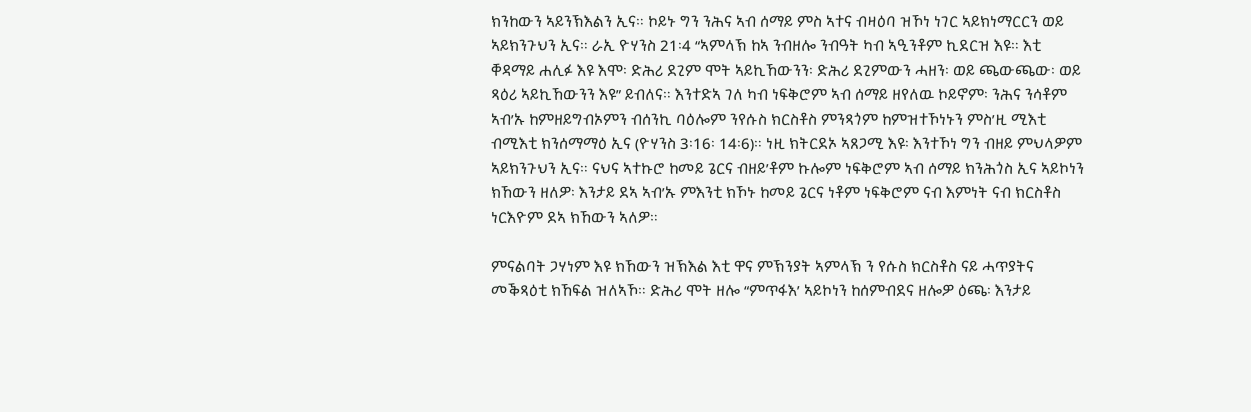ክንከውን ኣይንኽእልን ኢና። ኮይኑ ግን ንሕና ኣብ ሰማይ ምስ ኣተና ብዛዕባ ዝኾነ ነገር ኣይክነማርርን ወይ ኣይክንጉህን ኢና። ራኢ ዮሃንስ 21፡4 “ኣምላኽ ከኣ ንብዘሎ ንብዓት ካብ ኣዒንቶም ኪደርዝ እዩ። እቲ ቐዳማይ ሐሊፉ እዩ እሞ፡ ድሕሪ ደጊም ሞት ኣይኪኸውንን፡ ድሕሪ ደጊምውን ሓዘን፡ ወይ ጫውጫው፡ ወይ ጻዕሪ ኣይኪኸውንን እዩ” ይብለና። እንተድኣ ገለ ካብ ነፍቅሮም ኣብ ሰማይ ዘየለዉ ኮይኖም፡ ንሕና ንሳቶም ኣብ’ኡ ከምዘይግብኦምን ብሰንኪ ባዕሎም ንየሱስ ክርስቶስ ምንጻጎም ከምዝተኾነኑን ምስ’ዚ ሚእቲ ብሚእቲ ክንሰማማዕ ኢና (ዮሃንስ 3፡16፡ 14፡6)። ነዚ ክትርደኦ ኣጸጋሚ እዩ፡ እንተኾነ ግን ብዘይ ምህላዎም ኣይክንጉህን ኢና። ናህና ኣተኩሮ ከመይ ጌርና ብዘይ’ቶም ኩሎም ነፍቅሮም ኣብ ሰማይ ክንሕጎስ ኢና ኣይኮነን ክኸውን ዘለዎ፡ እንታይ ደኣ ኣብ’ኡ ምእንቲ ክኾኑ ከመይ ጌርና ነቶም ነፍቅሮም ናብ እምነት ናብ ክርስቶስ ነርእዮም ደኣ ክኸውን ኣለዎ።

ምናልባት ጋሃነም እዩ ክኸውን ዝኽእል እቲ ዋና ምኽንያት ኣምላኽ ን የሱስ ክርስቶስ ናይ ሓጥያትና መቕጻዕቲ ክኸፍል ዝለኣኾ። ድሕሪ ሞት ዘሎ “ምጥፋእ’ ኣይኮነን ከሰምብደና ዘሎዎ ዕጫ፡ እንታይ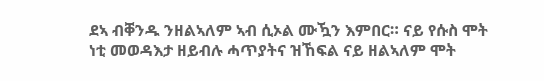ደኣ ብቐንዱ ንዘልኣለም ኣብ ሲኦል ሙዃን እምበር። ናይ የሱስ ሞት ነቲ መወዳእታ ዘይብሉ ሓጥያትና ዝኸፍል ናይ ዘልኣለም ሞት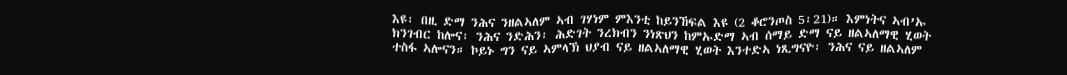እዩ፡ በዚ ድማ ንሕና ንዘልኣለም ኣብ ገሃነም ምእንቲ ከይንኸፍል እዩ (2 ቆሮንጦስ 5፡21)። እምነትና ኣብ’ኡ ክንገብር ከሎና፡ ንሕና ንድሕን፡ ሕድገት ንረክብን ንነጽህን ከምኡድማ ኣብ ሰማይ ድማ ናይ ዘልኣለማዊ ሂወት ተስፋ ኣሎናን። ኮይኑ ግን ናይ ኣምላኽ ህያብ ናይ ዘልኣለማዊ ሂወት እንተድኣ ነጺግናዮ፡ ንሕና ናይ ዘልኣለም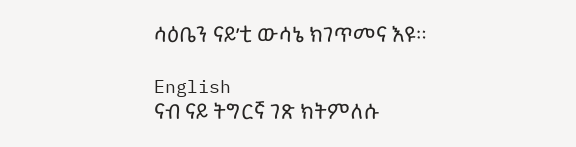ሳዕቤን ናይ’ቲ ውሳኔ ክገጥመና እዩ።

English
ናብ ናይ ትግርኛ ገጽ ክትምለሱ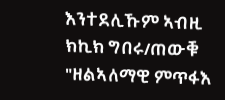እንተደሊኹም ኣብዚ ክኪክ ግበሩ/ጠውቑ
"ዘልኣለማዊ ምጥፋእ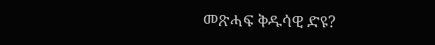መጽሓፍ ቅዱሳዊ ድዩ?